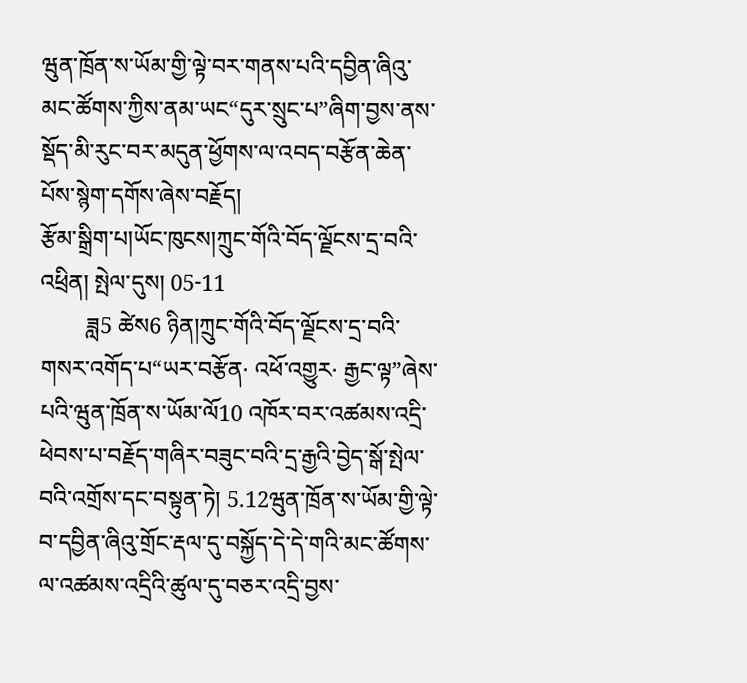ཝུན་ཁྲོན་ས་ཡོམ་གྱི་ལྟེ་བར་གནས་པའི་དབྱིན་ཞིའུ་མང་ཚོགས་ཀྱིས་ནམ་ཡང“དུར་སྲུང་པ”ཞིག་བྱས་ནས་སྡོད་མི་རུང་བར་མདུན་ཕྱོགས་ལ་འབད་བརྩོན་ཆེན་པོས་སྙེག་དགོས་ཞེས་བརྗོད།
རྩོམ་སྒྲིག་པ།ཡོང་ཁུངས།ཀྲུང་གོའི་བོད་ལྗོངས་དྲ་བའི་འཕྲིན། སྤེལ་དུས། 05-11
        ཟླ5 ཚེས6 ཉིན།ཀྲུང་གོའི་བོད་ལྗོངས་དྲ་བའི་གསར་འགོད་པ“ཡར་བརྩོན· འཕོ་འགྱུར· རྒྱང་ལྟ”ཞེས་པའི་ཝུན་ཁྲོན་ས་ཡོམ་ལོ10 འཁོར་བར་འཚམས་འདྲི་ཕེབས་པ་བརྗོད་གཞིར་བཟུང་བའི་དྲ་རྒྱའི་བྱེད་སྒོ་སྤེལ་བའི་འགྲོས་དང་བསྟུན་ཏེ། 5.12ཝུན་ཁྲོན་ས་ཡོམ་གྱི་ལྟེ་བ་དབྱིན་ཞིའུ་གྲོང་རྡལ་དུ་བསྐྱོད་དེ་དེ་གའི་མང་ཚོགས་ལ་འཚམས་འདྲིའི་ཚུལ་དུ་བཅར་འདྲི་བྱས་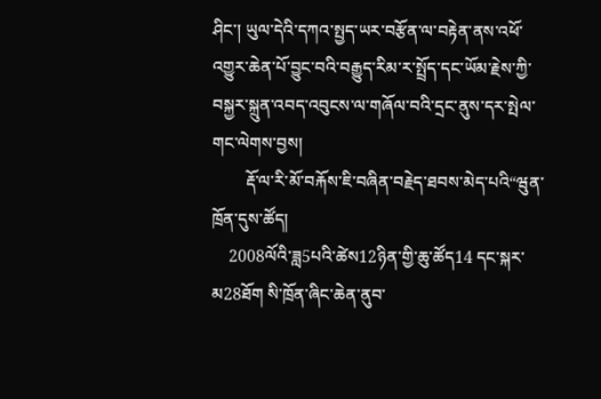ཤིང་། ཡུལ་དེའི་དཀའ་སྤྱད་ཡར་བརྩོན་ལ་བརྟེན་ནས་འཕོ་འགྱུར་ཆེན་པོ་བྱུང་བའི་བརྒྱུད་རིམ་ར་སྤྲོད་དང་ཡོམ་རྗེས་ཀྱི་བསྐྱར་སྐྲུན་འབད་འབུངས་ལ་གཞོལ་བའི་དྲང་ནུས་དར་སྤེལ་གང་ལེགས་བྱས།
        རྡོ་ལ་རི་མོ་བརྐོས་ཇི་བཞིན་བརྗེད་ཐབས་མེད་པའི“ཝུན་ཁྲོན་དུས་ཚོད།
    2008ལོའི་ཟླ5པའི་ཚེས12ཉིན་གྱི་ཆུ་ཚོད14 དང་སྐར་མ28ཐོག སི་ཁྲོན་ཞིང་ཆེན་ནུབ་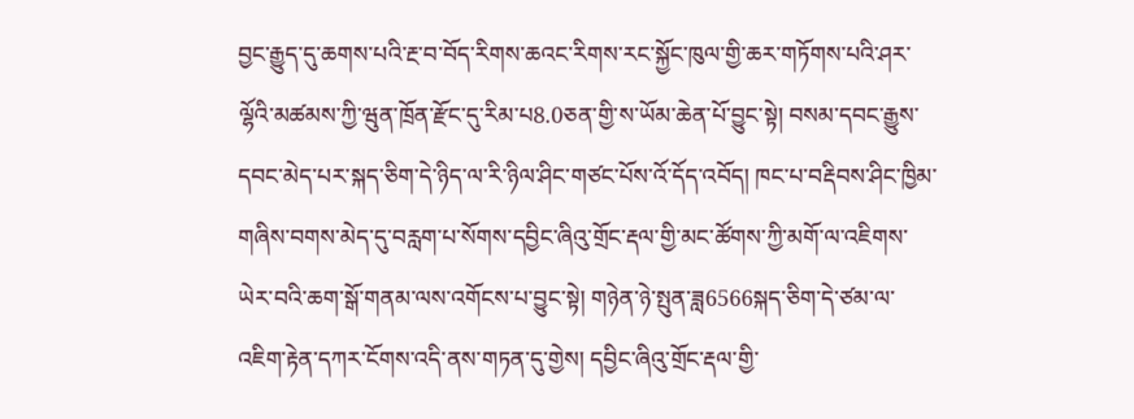བྱང་རྒྱུད་དུ་ཆགས་པའི་རྔ་བ་བོད་རིགས་ཆའང་རིགས་རང་སྐྱོང་ཁུལ་གྱི་ཆར་གཏོགས་པའི་ཤར་ལྷོའི་མཚམས་ཀྱི་ཝུན་ཁྲོན་རྫོང་དུ་རིམ་པ8.0ཅན་གྱི་ས་ཡོམ་ཆེན་པོ་བྱུང་སྟེ། བསམ་དབང་རྒྱུས་དབང་མེད་པར་སྐད་ཅིག་དེ་ཉིད་ལ་རི་ཉིལ་ཤིང་གཙང་པོས་འོ་དོད་འབོད། ཁང་པ་བརྡིབས་ཤིང་ཁྱིམ་གཞིས་བགས་མེད་དུ་བརླག་པ་སོགས་དབྱིང་ཞིའུ་གྲོང་རྡལ་གྱི་མང་ཚོགས་ཀྱི་མགོ་ལ་འཇིགས་ཡེར་བའི་ཆག་སྒོ་གནམ་ལས་འགོངས་པ་བྱུང་སྟེ། གཉེན་ཉེ་སྤུན་ཟླ6566སྐད་ཅིག་དེ་ཙམ་ལ་འཇིག་རྟེན་དཀར་ངོགས་འདི་ནས་གཏན་དུ་གྱེས། དབྱིང་ཞིའུ་གྲོང་རྡལ་གྱི་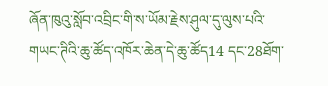ཞོན་ཁུའུ་སློབ་འབྲིང་གི་ས་ཡོམ་རྗེས་ཤུལ་དུ་ལུས་པའི་གཡང་ཊིའི་ཆུ་ཚོད་འཁོར་ཆེན་དེ་ཆུ་ཚོད14 དང་28ཐོག་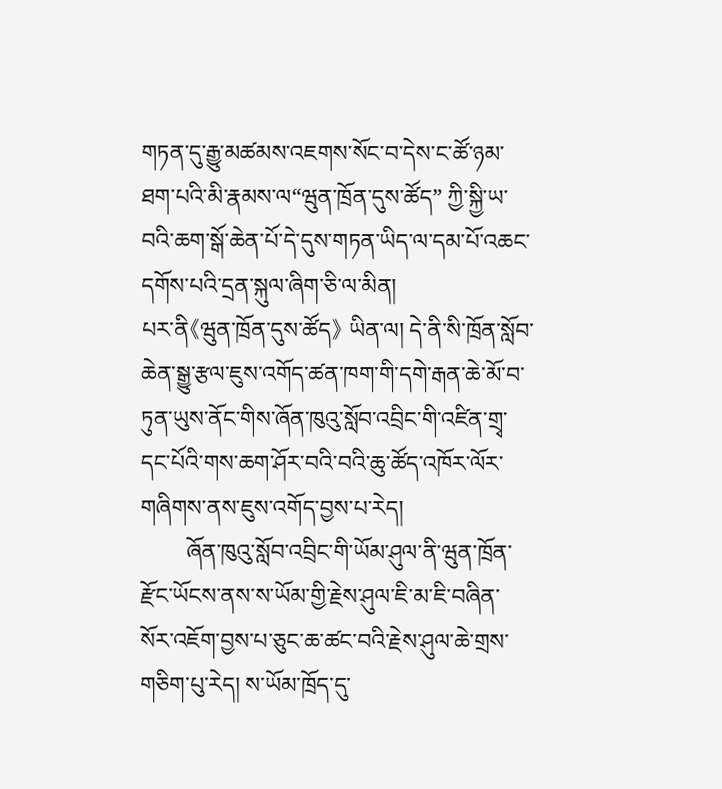གཏན་དུ་རྒྱུ་མཚམས་འཇགས་སོང་བ་དེས་ང་ཚོ་ཉམ་ཐག་པའི་མི་རྣམས་ལ“ཝུན་ཁྲོན་དུས་ཚོད” ཀྱི་སྐྱི་ཡ་བའི་ཆག་སྒོ་ཆེན་པོ་དེ་དུས་གཏན་ཡིད་ལ་དམ་པོ་འཆང་དགོས་པའི་དྲན་སྐུལ་ཞིག་ཅི་ལ་མིན།
པར་ནི《ཝུན་ཁྲོན་དུས་ཚོད》 ཡིན་ལ། དེ་ནི་སི་ཁྲོན་སློབ་ཆེན་སྒྱུ་རྩལ་ཇུས་འགོད་ཚན་ཁག་གི་དགེ་རྒན་ཆེ་མོ་བ་ཏུན་ཡུས་ནོང་གིས་ཞོན་ཁུའུ་སློབ་འབྲིང་གི་འཛིན་གྲྭ་དང་པོའི་གས་ཆག་ཤོར་བའི་བའི་ཆུ་ཚོད་འཁོར་ལོར་གཞིགས་ནས་ཇུས་འགོད་བྱས་པ་རེད།
        ཞོན་ཁུའུ་སློབ་འབྲིང་གི་ཡོམ་ཤུལ་ནི་ཝུན་ཁྲོན་རྫོང་ཡོངས་ནས་ས་ཡོམ་གྱི་རྗེས་ཤུལ་ཇི་མ་ཇི་བཞིན་སོར་འཇོག་བྱས་པ་ཅུང་ཆ་ཚང་བའི་རྗེས་ཤུལ་ཆེ་གྲས་གཅིག་པུ་རེད། ས་ཡོམ་ཁྲོད་དུ་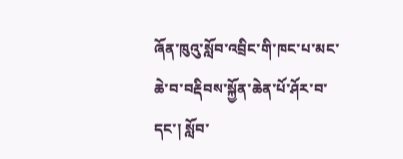ཞོན་ཁུའུ་སློབ་འབྲིང་གི་ཁང་པ་མང་ཆེ་བ་བརྡིབས་སྐྱོན་ཆེན་པོ་ཤོར་བ་དང་། སློབ་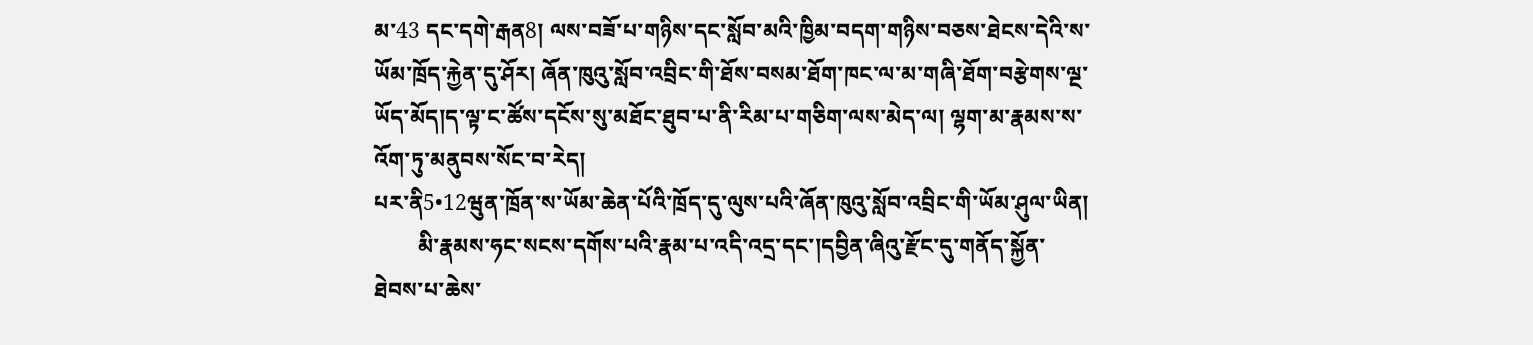མ་43 དང་དགེ་རྒན8། ལས་བཟོ་པ་གཉིས་དང་སློབ་མའི་ཁྱིམ་བདག་གཉིས་བཅས་ཐེངས་དེའི་ས་ཡོམ་ཁྲོད་རྐྱེན་དུ་ཤོར། ཞོན་ཁུའུ་སློབ་འབྲིང་གི་ཐོས་བསམ་ཐོག་ཁང་ལ་མ་གཞི་ཐོག་བརྩེགས་ལྔ་ཡོད་མོད།ད་ལྟ་ང་ཚོས་དངོས་སུ་མཐོང་ཐུབ་པ་ནི་རིམ་པ་གཅིག་ལས་མེད་ལ། ལྷག་མ་རྣམས་ས་འོག་ཏུ་མནུབས་སོང་བ་རེད།
པར་ནི5•12ཝུན་ཁྲོན་ས་ཡོམ་ཆེན་པོའི་ཁྲོད་དུ་ལུས་པའི་ཞོན་ཁུའུ་སློབ་འབྲིང་གི་ཡོམ་ཤུལ་ཡིན།
        མི་རྣམས་ཧང་སངས་དགོས་པའི་རྣམ་པ་འདི་འདྲ་དང་།དབྱིན་ཞིའུ་རྫོང་དུ་གནོད་སྐྱོན་ཐེབས་པ་ཆེས་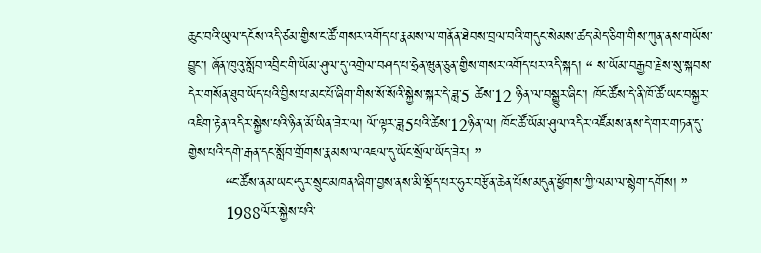ཆུང་བའི་ཡུལ་དངོས་འདི་ཙམ་གྱིས་ང་ཚོ་གསར་འགོད་པ་རྣམས་ལ་གནོན་ཐེབས་བྲལ་བའི་གདུང་སེམས་ཚད་མེད་ཅིག་གིས་ཀུན་ནས་གཡོས་བྱུང་། ཞོན་ཁུའུ་སློབ་འབྲིང་གི་ཡོམ་ཤུལ་དུ་འགྲེལ་བཤད་པ་ཧྲེན་ཝུན་ཅུན་གྱིས་གསར་འགོད་པར་འདི་སྐད། “ ས་ཡོམ་བརྒྱབ་རྗེས་སུ་སྐབས་དེར་གསོན་ཐུབ་ཡོད་པའི་བྱིས་པ་མང་པོ་ཞིག་གིས་སོ་སོའི་སྐྱེས་སྐར་དེ་ཟླ་5 ཚེས་12 ཉིན་ལ་བསྒྱུར་ཞིང་། ཁོང་ཚོས་དེ་ནི་ཁོ་ཚོ་ཡང་བསྐྱར་འཇིག་རྟེན་འདིར་སྐྱེས་པའི་ཉིན་མོ་ཡིན་ཟེར་ལ། ལོ་ལྟར་ཟླ5པའི་ཚེས་12ཉིན་ལ། ཁོང་ཚོ་ཡོམ་ཤུལ་འདིར་འཛོམས་ནས་དེ་གར་གཏན་དུ་གྱེས་པའི་དགེ་རྒན་དང་སློབ་གྲོགས་རྣམས་ལ་འཇལ་དུ་ཡོང་སྲོལ་ཡོད་ཟེར། ”
        “ང་ཚོས་ནམ་ཡང་‘དུར་སྲུང་མཁན’ཞིག་བྱས་ནས་མི་སྡོད་པར་ཧུར་བརྩོན་ཆེན་པོས་མདུན་ཕྱོགས་ཀྱི་ལམ་ལ་སྙེག་དགོས། ”
        1988ལོར་སྐྱེས་པའི་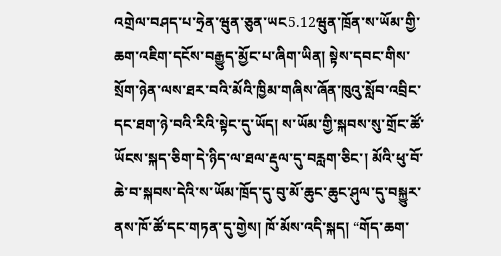འགྲེལ་བཤད་པ་ཧྲེན་ཝུན་ཅུན་ཡང5.12ཝུན་ཁྲོན་ས་ཡོམ་གྱི་ཆག་འཇིག་དངོས་བརྒྱུད་མྱོང་པ་ཞིག་ཡིན། སྟེས་དབང་གིས་སྲོག་ཉེན་ལས་ཐར་བའི་མོའི་ཁྱིམ་གཞིས་ཞོན་ཁུའུ་སློབ་འབྲིང་དང་ཐག་ཉེ་བའི་རིའི་སྟེང་དུ་ཡོད། ས་ཡོམ་གྱི་སྐབས་སུ་གྲོང་ཚོ་ཡོངས་སྐད་ཅིག་དེ་ཉིད་ལ་ཐལ་རྡུལ་དུ་བརླག་ཅིང་། མོའི་ཕུ་བོ་ཆེ་བ་སྐབས་དེའི་ས་ཡོམ་ཁྲོད་དུ་བུ་མོ་ཆུང་ཆུང་ཤུལ་དུ་བསྐྱུར་ནས་ཁོ་ཚོ་དང་གཏན་དུ་གྱེས། ཁོ་མོས་འདི་སྐད། “གོད་ཆག་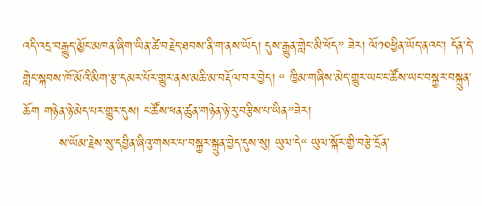འདི་འདྲ་བརྒྱུད་མྱོང་མཁན་ཞིག་ཡིན་ཚེ་བརྗེད་ཐབས་ནི་ག་ནས་ཡོད། དུས་རྒྱུན་གླེང་མི་ཕོད” ཟེར། ལོ༡༠ཕྱིན་ཡོད་ནའང་། དོན་དེ་གླེང་སྐབས་ཁོ་མོའི་མིག་རྩ་དམར་པོར་གྱུར་ནས་མཆི་མ་བརྡོལ་བར་བྱེད། “ ཁྱིམ་གཞིས་མེད་གྱུར་ཡང་ང་ཚོས་ཡང་བསྐྱར་བསྐྲུན་ཆོག གཉེན་ཉེ་མེད་པར་གྱུར་དུས། ང་ཚོས་ཕན་ཚུན་གཉེན་ཉེ་རུ་བརྩིས་པ་ཡིན”ཟེར།
        ས་ཡོམ་རྗེས་སུ་དབྱིན་ཞིའུ་གསར་པ་བསྐྱར་སྐྲུན་བྱེད་དུས་སུ། ཡུལ་དེ“ ཡུལ་སྐོར་གྱི་བརྩེ་དྲོན་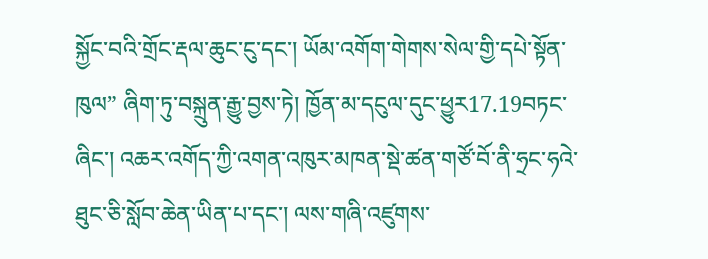སྐྱོང་བའི་གྲོང་རྡལ་ཆུང་ངུ་དང་། ཡོམ་འགོག་གེགས་སེལ་གྱི་དཔེ་སྟོན་ཁུལ” ཞིག་ཏུ་བསྐྲུན་རྒྱུ་བྱས་ཏེ། ཁྱོན་མ་དངུལ་དུང་ཕྱུར17.19བཏང་ཞིང་། འཆར་འགོད་ཀྱི་འགན་འཁུར་མཁན་སྡེ་ཚན་གཙོ་བོ་ནི་ཧྲང་ཧའེ་ཐུང་ཅི་སློབ་ཆེན་ཡིན་པ་དང་། ལས་གཞི་འཛུགས་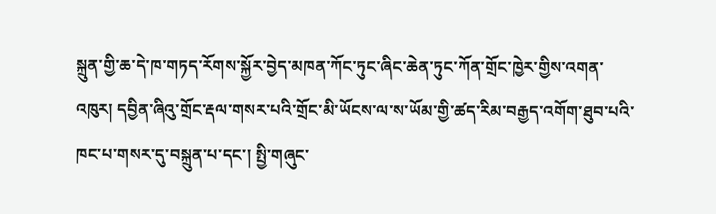སྐྲུན་གྱི་ཆ་དེ་ཁ་གཏད་རོགས་སྐྱོར་བྱེད་མཁན་ཀོང་ཏུང་ཞིང་ཆེན་ཏུང་ཀོན་གྲོང་ཁྱེར་གྱིས་འགན་འཁུར། དབྱིན་ཞིའུ་གྲོང་རྡལ་གསར་པའི་གྲོང་མི་ཡོངས་ལ་ས་ཡོམ་གྱི་ཚད་རིམ་བརྒྱད་འགོག་ཐུབ་པའི་ཁང་པ་གསར་དུ་བསྐྲུན་པ་དང་། སྤྱི་གཞུང་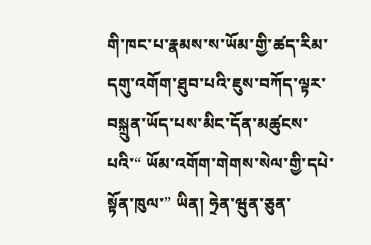གི་ཁང་པ་རྣམས་ས་ཡོམ་གྱི་ཚད་རིམ་དགུ་འགོག་ཐུབ་པའི་ཇུས་བཀོད་ལྟར་བསྐྲུན་ཡོད་པས་མིང་དོན་མཚུངས་པའི་“ ཡོམ་འགོག་གེགས་སེལ་གྱི་དཔེ་སྟོན་ཁུལ་” ཡིན། ཧྲེན་ཝུན་ཅུན་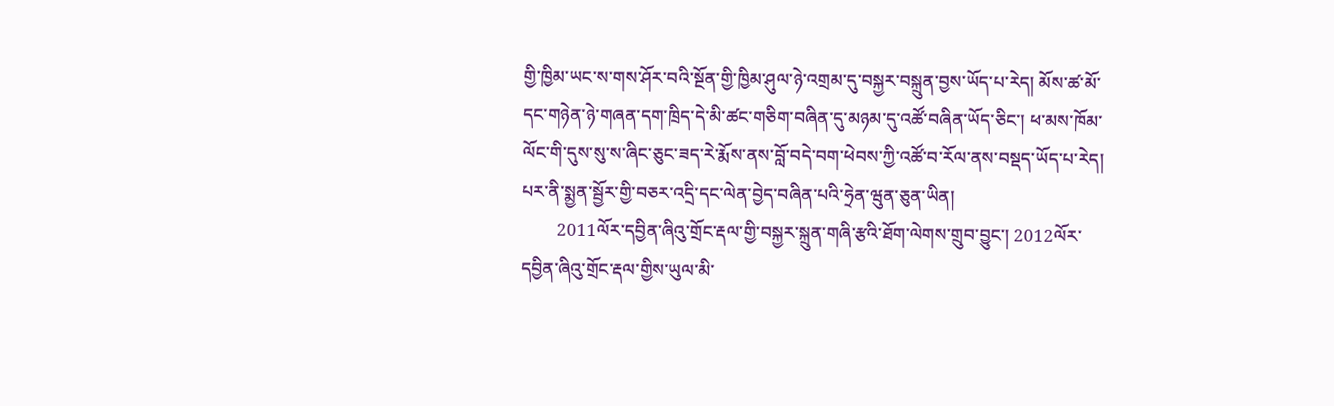གྱི་ཁྱིམ་ཡང་ས་གས་ཤོར་བའི་སྔོན་གྱི་ཁྱིམ་ཤུལ་ཉེ་འགྲམ་དུ་བསྐྱར་བསྐྲུན་བྱས་ཡོད་པ་རེད། མོས་ཚ་མོ་དང་གཉེན་ཉེ་གཞན་དག་ཁྲིད་དེ་མི་ཚང་གཅིག་བཞིན་དུ་མཉམ་དུ་འཚོ་བཞིན་ཡོད་ཅིང་། ཕ་མས་ཁོམ་ལོང་གི་དུས་སུ་ས་ཞིང་ཅུང་ཟད་རེ་རྨོས་ནས་བློ་བདེ་བག་ཕེབས་ཀྱི་འཚོ་བ་རོལ་ནས་བསྡད་ཡོད་པ་རེད།
པར་ནི་སྨྱན་སྦྱོར་གྱི་བཅར་འདྲི་དང་ལེན་བྱེད་བཞིན་པའི་ཧྲེན་ཝུན་ཅུན་ཡིན།
        2011ལོར་དབྱིན་ཞིའུ་གྲོང་རྡལ་གྱི་བསྐྱར་སྐྲུན་གཞི་རྩའི་ཐོག་ལེགས་གྲུབ་བྱུང་། 2012ལོར་དབྱིན་ཞིའུ་གྲོང་རྡལ་གྱིས་ཡུལ་མི་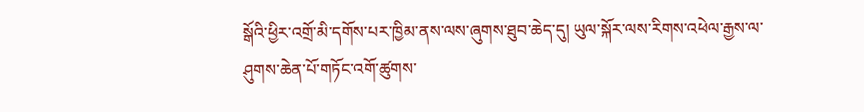སྒོའི་ཕྱིར་འགྲོ་མི་དགོས་པར་ཁྱིམ་ནས་ལས་ཞུགས་ཐུབ་ཆེད་དུ། ཡུལ་སྐོར་ལས་རིགས་འཕེལ་རྒྱས་ལ་ཤུགས་ཆེན་པོ་གཏོང་འགོ་ཚུགས་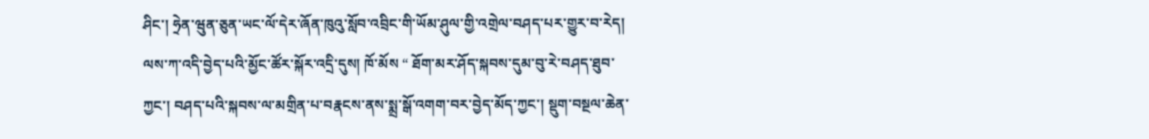ཤིང་། ཧྲེན་ཝུན་ཅུན་ཡང་ལོ་དེར་ཞོན་ཁུའུ་སློབ་འབྲིང་གི་ཡོམ་ཤུལ་གྱི་འགྲེལ་བཤད་པར་གྱུར་བ་རེད། ལས་ཀ་འདི་བྱེད་པའི་མྱོང་ཚོར་སྐོར་འདྲི་དུས། ཁོ་མོས “ ཐོག་མར་ཤོད་སྐབས་དུམ་བུ་རེ་བཤད་ཐུབ་ཀྱང་། བཤད་པའི་སྐབས་ལ་མགྲིན་པ་བརྣངས་ནས་སྨྲ་སྒོ་འགག་བར་བྱེད་མོད་ཀྱང་། སྡུག་བསྔལ་ཆེན་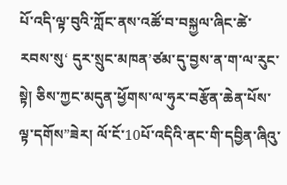པོ་འདི་ལྟ་བུའི་ཀློང་ནས་འཚོ་བ་བསྐྱལ་ཞིང་ཚེ་རབས་སུ‘ དུར་སྲུང་མཁན’ཙམ་དུ་བྱས་ན་ག་ལ་རུང་སྟེ། ཅིས་ཀྱང་མདུན་ཕྱོགས་ལ་ཧུར་བརྩོན་ཆེན་པོས་ལྟ་དགོས”ཟེར། ལོ་ངོ་10པོ་འདིའི་ནང་གི་དབྱིན་ཞིའུ་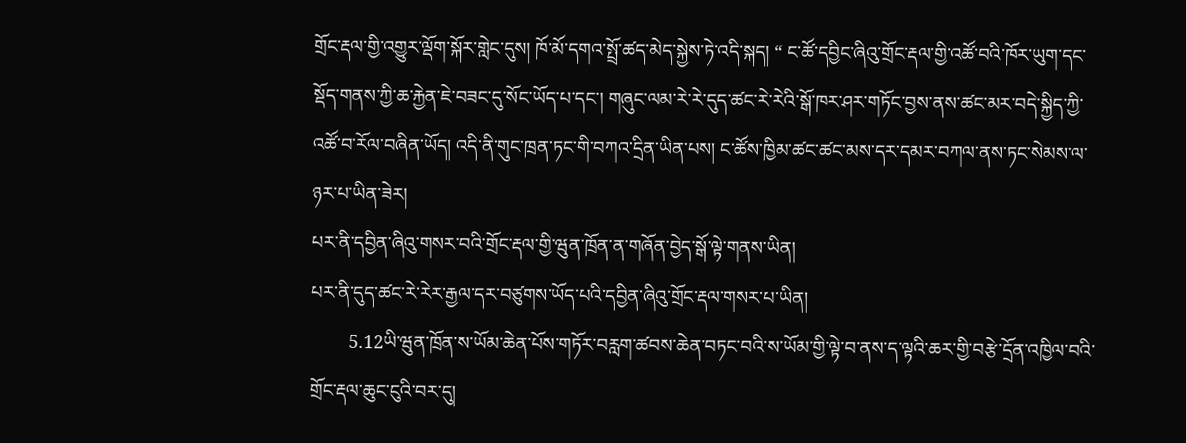གྲོང་རྡལ་གྱི་འགྱུར་ལྡོག་སྐོར་གླེང་དུས། ཁོ་མོ་དགའ་སྤྲོ་ཚད་མེད་སྐྱེས་ཏེ་འདི་སྐད། “ ང་ཚོ་དབྱིང་ཞིའུ་གྲོང་རྡལ་གྱི་འཚོ་བའི་ཁོར་ཡུག་དང་སྡོད་གནས་ཀྱི་ཆ་རྐྱེན་ཇེ་བཟང་དུ་སོང་ཡོད་པ་དང་། གཞུང་ལམ་རེ་རེ་དུད་ཚང་རེ་རེའི་སྒོ་ཁར་ཤར་གཏོང་བྱས་ནས་ཚང་མར་བདེ་སྐྱིད་ཀྱི་འཚོ་བ་རོལ་བཞིན་ཡོད། འདི་ནི་གུང་ཁྲན་ཏང་གི་བཀའ་དྲིན་ཡིན་པས། ང་ཚོས་ཁྱིམ་ཚང་ཚང་མས་དར་དམར་བཀལ་ནས་ཏང་སེམས་ལ་ཉར་པ་ཡིན་ཟེར།
པར་ནི་དབྱིན་ཞིའུ་གསར་བའི་གྲོང་རྡལ་གྱི་ཝུན་ཁྲོན་ན་གཞོན་བྱེད་སྒོ་ལྟེ་གནས་ཡིན།
པར་ནི་དུད་ཚང་རེ་རེར་རྒྱལ་དར་བཙུགས་ཡོད་པའི་དབྱིན་ཞིའུ་གྲོང་རྡལ་གསར་པ་ཡིན།
        5.12ཡི་ཝུན་ཁྲོན་ས་ཡོམ་ཆེན་པོས་གཏོར་བརླག་ཚབས་ཆེན་བཏང་བའི་ས་ཡོམ་གྱི་ལྟེ་བ་ནས་ད་ལྟའི་ཆར་གྱི་བརྩེ་དྲོན་འཁྱིལ་བའི་གྲོང་རྡལ་ཆུང་ངུའི་བར་དུ།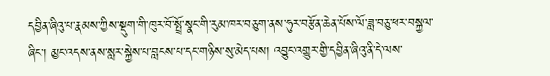དབྱིན་ཞིའུ་པ་རྣམས་ཀྱིས་སྡུག་གི་ཁུར་བོ་སྤྲོ་སྣང་གི་རུམ་ཁར་བཅུག་ནས་ཧུར་བརྩོན་ཆེན་པོས་ལོ་ཟླ་བཅུ་ཕར་བསྐྱལ་ཞིང་། མྱང་འདས་ནས་སླར་སྐྱེས་པ་བླངས་པ་དང་གཉིས་སུ་མེད་པས། འབྱུང་འགྱུར་གྱི་དབྱིན་ཞིའུ་ནི་དེ་ལས་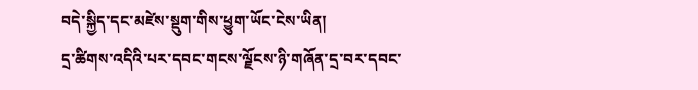བདེ་སྐྱིད་དང་མཛེས་སྡུག་གིས་ཕྱུག་ཡོང་ངེས་ཡིན།
དྲ་ཚིགས་འདིའི་པར་དབང་གངས་ལྗོངས་ཉི་གཞོན་དྲ་བར་དབང་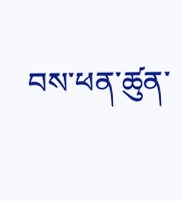བས་ཕན་ཚུན་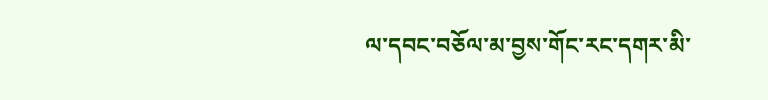ལ་དབང་བཅོལ་མ་བྱས་གོང་རང་དགར་མི་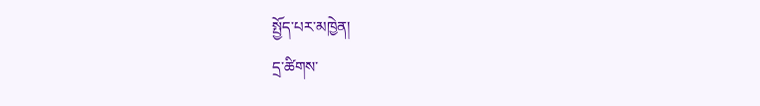སྤྱོད་པར་མཁྱེན།
དྲ་ཚིགས་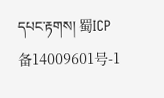དཔང་རྟགས། 蜀ICP备14009601号-1